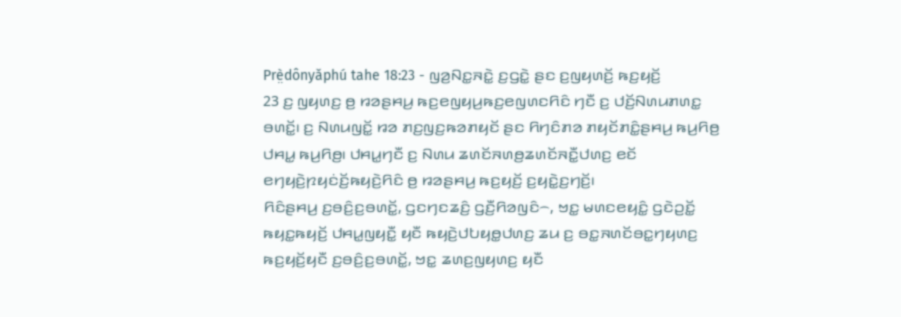Prè̤dônyǎphú tahe 18:23 - ꤜꤤ꤬ꤡꤢ꤭ꤏꤢꤧ꤭ ꤢ꤬ꤞꤢꤧ꤭ ꤔꤢ ꤢ꤬ꤜꤟꤛꤢꤩ꤬ ꤒꤢ꤬ꤟꤢꤩ꤬
23 ꤢ꤬ ꤜꤟꤛꤢ꤬ ꤥ꤬ ꤙꤤꤔꤌꤣ꤬ ꤒꤢ꤬ꤕꤜꤟꤣ꤬ꤒꤢ꤬ꤕꤜꤛꤢꤖꤢꤨ ꤚꤢꤪ ꤢ꤬ ꤓꤢꤩ꤬ꤡꤛꤣꤊꤛꤢ꤭ ꤋꤛꤢꤩ꤭꤯ ꤢ꤬ ꤡꤛꤣꤜꤢꤩ꤭ ꤙꤤ ꤊꤢ꤬ꤜꤢ꤬ꤒꤤꤊꤟꤢꤩ ꤔꤢ ꤖꤚꤢꤨꤊꤤ ꤊꤟꤢꤩꤊꤢꤨ꤭ꤔꤌꤣ꤬ ꤒꤣ꤬ꤖꤥ꤬ ꤓꤌꤣ꤭ ꤒꤣ꤬ꤖꤥ꤬꤯ ꤓꤌꤣ꤭ꤚꤢꤪ ꤢ꤬ ꤡꤛꤣ ꤘꤛꤢꤩꤏꤛꤥ꤬ꤘꤛꤢꤩꤏꤢꤪ꤭ꤓꤛꤢ꤬ ꤕꤢꤩ ꤕꤚꤟꤢꤧ꤬ꤐꤟꤢꤦꤢꤩ꤬ꤒꤟꤢꤧ꤬ꤖꤢꤨ ꤥ꤬ ꤙꤤꤔꤌꤣ꤬ ꤒꤢ꤬ꤟꤢꤩ꤬ ꤢ꤬ꤟꤢꤧ꤭ꤢ꤬ꤚꤢꤩ꤬꤯
ꤖꤢꤨꤔꤌꤣ꤬ ꤢ꤬ꤋꤢꤨ꤬ꤢ꤬ꤋꤛꤢꤩ꤭, ꤞꤢꤚꤢꤘꤢꤨ꤬ ꤞꤢꤪ꤬ꤖꤤꤜꤢꤨ꤮, ꤠꤢ꤭ ꤗꤛꤢꤕꤟꤢꤨ꤭ ꤞꤢꤧꤑꤢꤩ꤭ ꤒꤟꤢ꤭ꤒꤟꤢꤩ꤬ ꤓꤌꤣ꤭ꤜꤟꤢꤪ꤭ ꤟꤢꤪ ꤒꤟꤢꤧ꤬ꤓꤝꤟꤥ꤭ꤓꤛꤢ꤬ ꤘꤣ ꤢ꤬ ꤋꤢ꤭ꤏꤛꤢꤩꤋꤢ꤭ꤚꤟꤛꤢ꤬ ꤒꤢ꤬ꤟꤢꤩ꤬ꤟꤢꤪ ꤢ꤬ꤋꤢꤨ꤬ꤢ꤬ꤋꤛꤢꤩ꤭, ꤠꤢ꤭ ꤘꤛꤢ꤬ꤜꤟꤛꤢ꤬ ꤟꤢꤪ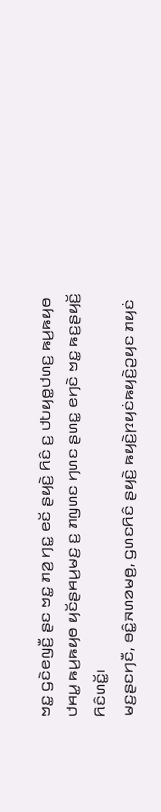ꤠꤢ꤭ ꤞꤢꤧꤕꤜꤢꤪ꤬ ꤔꤢ ꤠꤢ꤭ ꤊꤤ꤬ ꤚꤢ꤭ ꤕꤢꤩ ꤔꤟꤢꤧ꤬ ꤖꤢꤨ ꤢ꤬ ꤓꤝꤟꤥ꤭ꤓꤛꤢ꤬ ꤒꤣ꤬ꤒꤟꤥ ꤓꤌꤣ꤭ ꤒꤣ꤬ꤒꤟꤥ ꤟꤢꤩꤔꤌꤣ꤬ꤗꤢ꤬ ꤢ꤬ ꤊꤜꤛꤢ ꤚꤛꤢ ꤔꤛꤢ꤭ ꤕꤚꤢꤧ ꤠꤢ꤭ ꤒꤢ꤬ꤔꤟꤢꤩ꤬ ꤖꤢꤨꤛꤢꤩ꤭꤯
ꤗꤢ꤬ꤔꤢꤚꤢꤪ, ꤋꤢꤨ꤭ꤏꤛꤤꤗꤥ꤬, ꤞꤛꤢꤖꤢꤨ ꤔꤟꤢꤧ꤬ ꤒꤟꤢꤧ꤬ꤐꤟꤢꤦꤒꤟꤢꤧ꤬ꤑꤟꤢ ꤊꤟꤢꤦ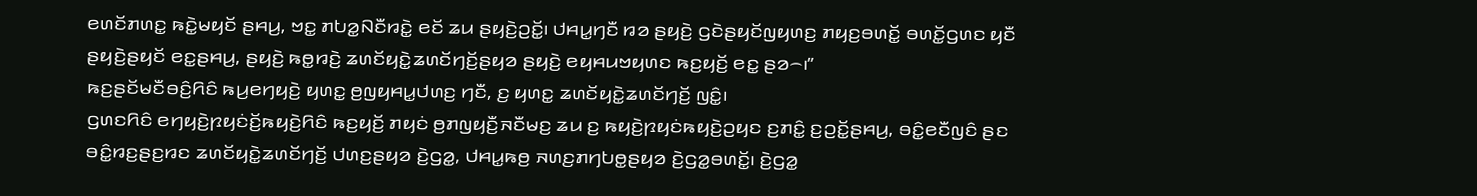ꤕꤛꤢꤩꤊꤛꤢ꤭ ꤒꤢꤧ꤭ꤗꤟꤢꤩ ꤔꤌꤣ꤬, ꤠꤢ꤭ ꤊꤝꤤ꤭ꤡꤢꤪꤙꤢꤧ꤭ ꤕꤢꤩ ꤘꤣ ꤔꤟꤢꤧ꤬ꤑꤢꤩ꤭꤯ ꤓꤌꤣ꤭ꤚꤢꤪ ꤙꤤ ꤔꤟꤢꤧ꤬ ꤞꤢꤧꤔꤟꤢꤩꤜꤟꤛꤢ꤬ ꤊꤟꤢ꤬ꤋꤛꤢꤩ꤭ ꤋꤛꤢꤩ꤭ꤞꤛꤢ ꤟꤢꤪ ꤔꤟꤢꤧ꤬ꤔꤟꤢꤩ ꤕꤢ꤭ꤔꤌꤣ꤬, ꤔꤟꤢꤧ꤬ ꤒꤥ꤭ꤙꤢꤧ꤬ ꤘꤛꤢꤩꤟꤢꤧ꤭ꤘꤛꤢꤩꤚꤢꤩ꤬ꤔꤟꤤ ꤔꤟꤢꤧ꤬ ꤕꤟꤌꤣꤠꤟꤛꤢ ꤒꤢ꤬ꤟꤢꤩ꤬ ꤕꤢ꤭ ꤔꤤ꤮꤯”
ꤒꤢ꤬ꤔꤢꤩꤗꤢꤪꤋꤢꤨ꤬ꤖꤢꤨ ꤒꤣ꤬ꤕꤚꤟꤢꤧ꤬ ꤟꤛꤢ꤭ ꤥ꤬ꤜꤟꤌꤣ꤭ꤓꤛꤢ꤬ ꤚꤢꤪ, ꤢ꤬ ꤟꤛꤢ꤭ ꤘꤛꤢꤩꤟꤢꤧ꤭ꤘꤛꤢꤩꤚꤢꤩ꤬ ꤜꤢꤨ꤭꤯
ꤞꤛꤢꤖꤢꤨ ꤕꤚꤟꤢꤧ꤬ꤐꤟꤢꤦꤢꤩ꤬ꤒꤟꤢꤧ꤬ꤖꤢꤨ ꤒꤢ꤬ꤟꤢꤩ꤬ ꤊꤟꤢꤦ ꤥ꤬ꤊꤜꤟꤢꤪ꤬ꤏꤢꤪꤗꤢ꤬ ꤘꤣ ꤢ꤬ ꤒꤟꤢꤧ꤬ꤐꤟꤢꤦꤒꤟꤢꤧ꤬ꤑꤟꤢ ꤢ꤬ꤊꤢꤨ꤭ ꤢ꤬ꤑꤢꤩ꤭ꤔꤌꤣ꤬, ꤋꤢꤨ꤭ꤕꤢꤪꤜꤢꤨ ꤔꤢ ꤋꤢꤨ꤭ꤙꤢ꤬ꤔꤢ꤬ꤙꤢ ꤘꤛꤢꤩꤟꤢꤧ꤭ꤘꤛꤢꤩꤚꤢꤩ꤬ ꤓꤛꤢ꤬ꤔꤟꤤ ꤢꤧ꤬ꤞꤤ꤭, ꤓꤌꤣ꤭ꤒꤥ꤬ ꤏꤛꤢ꤬ꤊꤚꤝꤥ꤭ꤔꤟꤤ ꤢꤧ꤬ꤞꤤ꤭ꤋꤛꤢꤩ꤭꤯ ꤢꤧ꤬ꤞꤤ꤭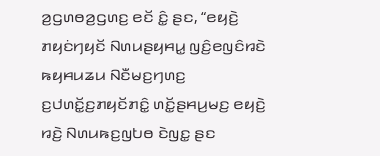ꤤ꤬ꤞꤛꤥꤤ꤬ꤞꤛꤢ꤬ ꤕꤢꤩ ꤢꤨ꤭ ꤔꤢ, “ꤕꤟꤢꤧ꤬ ꤊꤟꤢꤦꤚꤟꤢꤩ ꤡꤛꤣꤔꤟꤌꤣ꤭ ꤜꤢꤨ꤬ꤕꤜꤢꤨꤙꤢꤧ ꤒꤟꤌꤣꤘꤣ ꤡꤢꤪꤗꤢ꤬ꤚꤛꤢ꤬ ꤢ꤬ꤓꤛꤢꤩ꤭ꤢ꤬ꤊꤟꤢꤩꤊꤢꤨ꤭ ꤛꤢꤩ꤭ꤔꤌꤣ꤬ꤗꤢ꤬ ꤕꤟꤢꤧ꤬ ꤙꤢꤧ꤬ ꤡꤛꤣꤒꤢ꤬ꤜꤝꤥ ꤢꤧꤜꤢ꤭ ꤔꤢ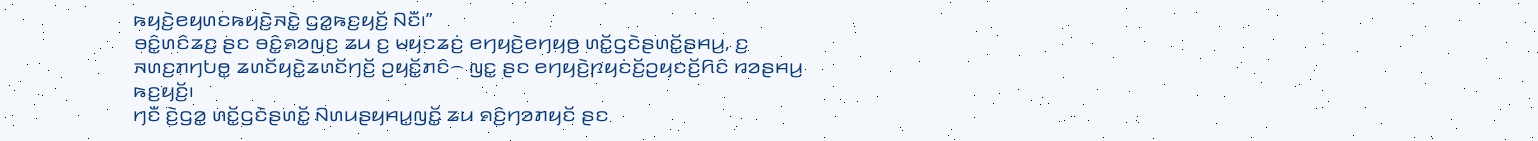ꤒꤟꤢꤧ꤬ꤕꤟꤛꤢꤒꤟꤢꤧ꤬ꤏꤢꤧ꤭ ꤞꤤ꤭ꤒꤢ꤬ꤟꤢꤩ꤬ ꤡꤢꤪ꤯”
ꤋꤢꤨ꤭ꤛꤢꤨꤘꤢ꤬ ꤔꤢ ꤋꤢꤨ꤭ꤎꤤꤜꤢ꤬ ꤘꤣ ꤢ꤬ ꤗꤟꤢꤘꤢꤦ꤬ ꤕꤚꤟꤢꤧ꤬ꤕꤚꤟꤥ꤬ ꤛꤢꤩ꤭ꤞꤢꤧꤔꤛꤢꤩ꤭ꤔꤌꤣ꤬, ꤢ꤬ ꤏꤛꤢ꤬ꤊꤚꤝꤥ꤭ ꤘꤛꤢꤩꤟꤢꤧ꤭ꤘꤛꤢꤩꤚꤢꤩ꤬ ꤑꤟꤢꤩ꤭ꤊꤢꤨ꤮ ꤜꤢ꤭ ꤔꤢ ꤕꤚꤟꤢꤧ꤬ꤐꤟꤢꤦꤢꤩ꤬ꤑꤟꤢꤢꤩ꤬ꤖꤢꤨ ꤙꤤꤔꤌꤣ꤬ ꤒꤢ꤬ꤟꤢꤩ꤬꤯
ꤚꤢꤪ ꤢꤧ꤬ꤞꤤ꤭ ꤛꤢꤩ꤭ꤞꤢꤧꤔꤛꤢꤩ꤭ ꤡꤛꤣꤔꤟꤌꤣ꤭ꤜꤢꤩ꤭ ꤘꤣ ꤎꤢꤨ꤬ꤚꤤꤊꤟꤢꤩ ꤔꤢ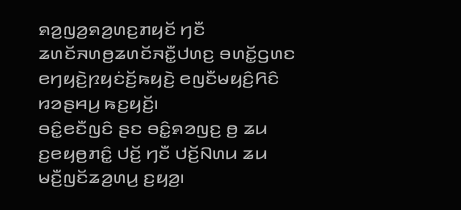ꤎꤤ꤬ꤜꤤ꤬ꤎꤤ꤬ꤛꤢ꤬ꤊꤟꤢꤩ ꤚꤢꤪ ꤘꤛꤢꤩꤏꤛꤥ꤬ꤘꤛꤢꤩꤏꤢꤪ꤭ꤓꤛꤢ꤬ ꤋꤛꤢꤩ꤭ꤞꤛꤢ ꤕꤚꤟꤢꤧ꤬ꤐꤟꤢꤦꤢꤩ꤬ꤒꤟꤢꤧ꤬ ꤕꤜꤢꤪꤗꤟꤢꤨ꤬ꤖꤢꤨ ꤙꤤꤔꤌꤣ꤬ ꤒꤢ꤬ꤟꤢꤩ꤬꤯
ꤋꤢꤨ꤭ꤕꤢꤪꤜꤢꤨ ꤔꤢ ꤋꤢꤨ꤭ꤎꤤꤜꤢ꤬ ꤥ꤬ ꤘꤣ ꤢ꤬ꤕꤟꤥ꤬ꤊꤢꤨ꤭ ꤓꤢꤩ꤬ ꤚꤢꤪ ꤓꤢꤩ꤬ꤡꤛꤣ ꤘꤣ ꤗꤢꤪ꤬ꤜꤢꤩꤘꤤ꤬ꤛꤣ꤬ ꤢ꤬ꤟꤤ꤬꤯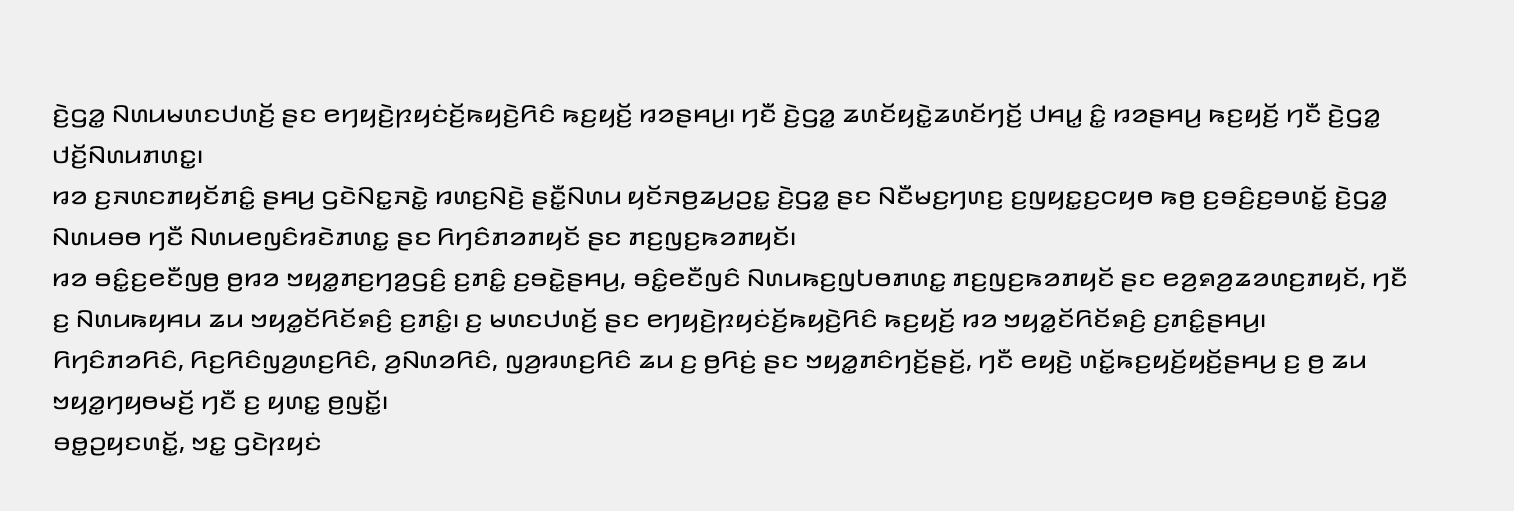ꤢꤧ꤬ꤞꤤ꤭ ꤡꤛꤣꤗꤛꤢꤓꤛꤢꤩ꤬ ꤔꤢ ꤕꤚꤟꤢꤧ꤬ꤐꤟꤢꤦꤢꤩ꤬ꤒꤟꤢꤧ꤬ꤖꤢꤨ ꤒꤢ꤬ꤟꤢꤩ꤬ ꤙꤤꤔꤌꤣ꤬꤯ ꤚꤢꤪ ꤢꤧ꤬ꤞꤤ꤭ ꤘꤛꤢꤩꤟꤢꤧ꤭ꤘꤛꤢꤩꤚꤢꤩ꤬ ꤓꤌꤣ꤭ ꤢꤨ꤭ ꤙꤤꤔꤌꤣ꤬ ꤒꤢ꤬ꤟꤢꤩ꤬ ꤚꤢꤪ ꤢꤧ꤬ꤞꤤ꤭ ꤓꤢꤩ꤬ꤡꤛꤣꤊꤛꤢ꤭꤯
ꤙꤤ ꤢ꤬ꤏꤛꤢꤊꤟꤢꤩꤊꤢꤨ꤭ ꤔꤌꤣ꤬ ꤞꤢꤧꤡꤢ꤭ꤏꤢꤧ꤭ ꤙꤛꤢ꤬ꤡꤢꤧ꤬ ꤔꤢꤪ꤭ꤡꤛꤣ ꤟꤢꤩꤏꤥ꤬ꤘꤣ꤬ꤑꤢ꤭ ꤢꤧ꤬ꤞꤤ꤭ ꤔꤢ ꤡꤢꤪꤗꤢ꤬ꤚꤛꤢ꤬ ꤢ꤬ꤜꤟꤢ꤭ꤢ꤬ꤍꤟꤥ ꤒꤥ꤬ ꤢ꤬ꤋꤢꤨ꤬ꤢ꤬ꤋꤛꤢꤩ꤭ ꤢꤧ꤬ꤞꤤ꤭ ꤡꤛꤣꤋꤥ ꤚꤢꤪ ꤡꤛꤣꤕꤜꤢꤨꤙꤢꤧꤊꤛꤢ꤭ ꤔꤢ ꤖꤚꤢꤨꤊꤤꤊꤟꤢꤩ ꤔꤢ ꤊꤢ꤬ꤜꤢ꤬ꤒꤤꤊꤟꤢꤩ꤯
ꤙꤤ ꤋꤢꤨ꤭ꤢ꤬ꤕꤢꤪꤜꤥ꤬ ꤥ꤬ꤙꤤ ꤠꤟꤤ꤭ꤊꤢ꤬ꤚꤤ꤬ꤞꤢꤨ꤬ ꤢ꤬ꤊꤢꤨ꤭ ꤢ꤬ꤋꤢꤧ꤭ꤔꤌꤣ꤬, ꤋꤢꤨ꤭ꤕꤢꤪꤜꤢꤨ ꤡꤛꤣꤒꤢ꤬ꤜꤝꤥꤊꤛꤢ꤭ ꤊꤢ꤬ꤜꤢ꤬ꤒꤤꤊꤟꤢꤩ ꤔꤢ ꤕꤤ꤬ꤎꤤ꤬ꤘꤤꤛꤢ꤬ꤊꤟꤢꤩ, ꤚꤢꤪ ꤢ꤬ ꤡꤛꤣꤒꤟꤌꤣ ꤘꤣ ꤠꤟꤤ꤭ꤢꤩꤖꤢꤩꤎꤢꤨ꤬ ꤢ꤬ꤊꤢꤨ꤭꤯ ꤢ꤬ ꤗꤛꤢꤓꤛꤢꤩ꤬ ꤔꤢ ꤕꤚꤟꤢꤧ꤬ꤐꤟꤢꤦꤢꤩ꤬ꤒꤟꤢꤧ꤬ꤖꤢꤨ ꤒꤢ꤬ꤟꤢꤩ꤬ ꤙꤤ ꤠꤟꤤ꤭ꤢꤩꤖꤢꤩꤎꤢꤨ꤬ ꤢ꤬ꤊꤢꤨ꤭ꤔꤌꤣ꤬꤯
ꤖꤚꤢꤨꤊꤤꤖꤢꤨ, ꤖꤢ꤬ꤖꤢꤨꤜꤤ꤬ꤛꤢ꤬ꤖꤢꤨ, ꤤ꤬ꤡꤛꤤꤖꤢꤨ, ꤜꤤ꤬ꤙꤛꤢ꤬ꤖꤢꤨ ꤘꤣ ꤢ꤬ ꤥ꤬ꤖꤢꤦ꤬ ꤔꤢ ꤠꤟꤤ꤭ꤊꤢꤨꤚꤢꤩ꤬ꤔꤢꤩ꤬, ꤚꤢꤪ ꤕꤟꤢꤧ꤬ ꤛꤢꤩ꤭ꤒꤢ꤬ꤟꤢꤩ꤬ꤟꤢꤩ꤬ꤔꤌꤣ꤬ ꤢ꤬ ꤥ꤬ ꤘꤣ ꤠꤟꤤ꤭ꤚꤟꤥꤗꤢꤩ꤬ ꤚꤢꤪ ꤢ꤬ ꤟꤛꤢ꤭ ꤥ꤬ꤜꤢꤩ꤭꤯
ꤋꤥ꤭ꤑꤟꤢꤛꤢꤩ꤭, ꤠꤢ꤭ ꤞꤢꤧꤐꤟꤢꤦ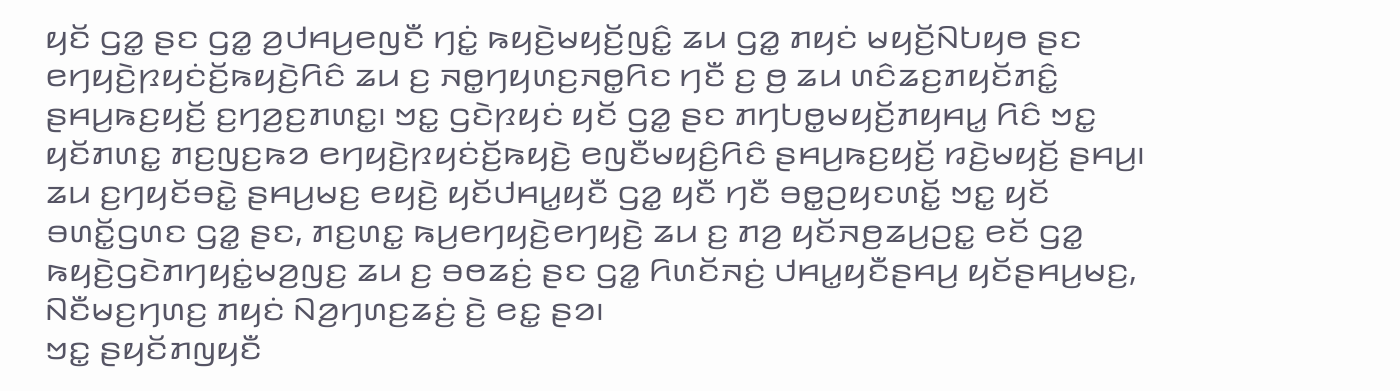ꤟꤢꤩ ꤞꤤ꤭ ꤔꤢ ꤞꤤ꤭ ꤤ꤬ꤓꤌꤣ꤬ꤕꤜꤢꤪ ꤚꤢꤦ꤭ ꤒꤟꤢꤧ꤬ꤗꤟꤢꤩ꤬ꤜꤢꤨ꤭ ꤘꤣ ꤞꤤ꤭ ꤊꤟꤢꤦ ꤗꤟꤢꤩ꤬ꤡꤝꤟꤥ ꤔꤢ ꤕꤚꤟꤢꤧ꤬ꤐꤟꤢꤦꤢꤩ꤬ꤒꤟꤢꤧ꤬ꤖꤢꤨ ꤘꤣ ꤢ꤬ ꤏꤥ꤭ꤚꤟꤛꤢ꤬ꤏꤥ꤭ꤖꤢ ꤚꤢꤪ ꤢ꤬ ꤥ꤬ ꤘꤣ ꤛꤢꤨꤘꤢ꤬ꤊꤟꤢꤩꤊꤢꤨ꤭ ꤔꤌꤣ꤬ꤒꤢ꤬ꤟꤢꤩ꤬ ꤢ꤬ꤚꤤ꤬ꤢ꤬ꤊꤛꤢ꤭꤯ ꤠꤢ꤭ ꤞꤢꤧꤐꤟꤢꤦ ꤟꤢꤩ ꤞꤤ꤭ ꤔꤢ ꤊꤚꤝꤥ꤭ꤗꤟꤢꤩ꤬ꤊꤟꤌꤣ꤭ ꤖꤢꤨ ꤠꤢ꤭ ꤟꤢꤩꤊꤛꤢ꤭ ꤊꤢ꤬ꤜꤢ꤬ꤒꤤ ꤕꤚꤟꤢꤧ꤬ꤐꤟꤢꤦꤢꤩ꤬ꤒꤟꤢꤧ꤬ ꤕꤜꤢꤪꤗꤟꤢꤨ꤬ꤖꤢꤨ ꤔꤌꤣ꤬ꤒꤢ꤬ꤟꤢꤩ꤬ ꤙꤢꤧ꤬ꤗꤟꤢꤩ꤬ ꤔꤌꤣ꤬꤯
ꤘꤣ ꤢ꤬ꤚꤟꤢꤩꤋꤢꤧ꤭ ꤔꤌꤣ꤬ꤗꤢ꤬ ꤕꤟꤢꤧ꤬ ꤟꤢꤩꤓꤌꤣ꤭ꤟꤢꤪ ꤞꤤ꤭ ꤟꤢꤪ ꤚꤢꤪ ꤋꤥ꤭ꤑꤟꤢꤛꤢꤩ꤭ ꤠꤢ꤭ ꤟꤢꤩ ꤋꤛꤢꤩ꤭ꤞꤛꤢ ꤞꤤ꤭ ꤔꤢ, ꤊꤢ꤬ꤛꤢ꤭ ꤒꤣ꤬ꤕꤚꤟꤢꤧ꤬ꤕꤚꤟꤢꤧ꤬ ꤘꤣ ꤢ꤬ ꤊꤤ꤬ ꤟꤢꤩꤏꤥ꤬ꤘꤣ꤬ꤑꤢ꤭ ꤕꤢꤩ ꤞꤤ꤭ ꤒꤟꤢꤧ꤬ꤞꤢꤧꤊꤚꤟꤢꤦ꤭ꤗꤤ꤬ꤜꤢ꤬ ꤘꤣ ꤢ꤬ ꤋꤥꤘꤢꤦ꤬ ꤔꤢ ꤞꤤ꤭ ꤖꤛꤢꤩꤏꤢꤦ꤬ ꤓꤌꤣ꤭ꤟꤢꤪꤔꤌꤣ꤬ ꤟꤢꤩꤔꤌꤣ꤬ꤗꤢ꤬, ꤡꤢꤪꤗꤢ꤬ꤚꤛꤢ꤬ ꤊꤟꤢꤦ ꤡꤤ꤬ꤚꤛꤢ꤬ꤘꤢꤦ꤬ ꤢꤧ꤬ ꤕꤢ꤭ ꤔꤤ꤯
ꤠꤢ꤭ ꤔꤟꤢꤩꤊꤜꤟꤢꤪ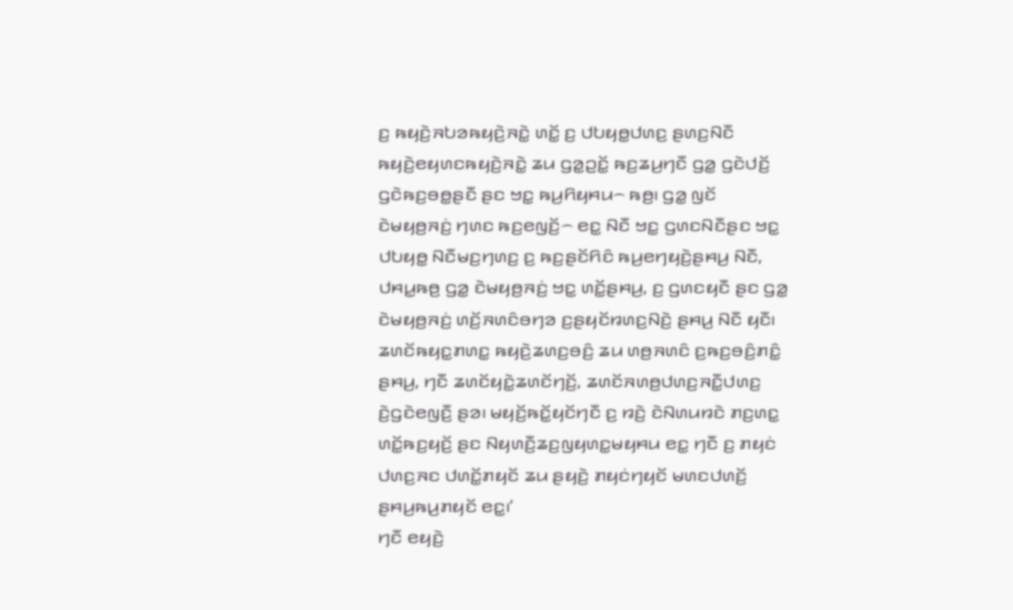ꤢ꤬ ꤒꤟꤢꤧ꤬ꤏꤝꤤꤒꤟꤢꤧ꤬ꤏꤢꤧ꤭ ꤛꤢꤩ꤭ ꤢ꤬ ꤓꤝꤟꤥ꤭ꤓꤛꤢ꤬ ꤔꤛꤢ꤬ꤡꤢꤪ ꤒꤟꤢꤧ꤬ꤕꤟꤛꤢꤒꤟꤢꤧ꤬ꤏꤢꤧ꤭ ꤘꤣ ꤞꤤ꤭ꤑꤢꤩ꤭ ꤒꤢ꤬ꤘꤣ꤬ꤚꤢꤪ ꤞꤤ꤭ ꤞꤢꤧꤓꤢꤩ꤬ ꤞꤢꤧꤒꤢ꤬ꤋꤥ꤭ꤔꤢꤪ ꤔꤢ ꤠꤢ꤭ ꤒꤣ꤬ꤖꤟꤌꤣ꤮ ꤒꤥ꤬꤯ ꤞꤤ꤭ ꤜꤢꤩ ꤢꤧꤗꤟꤥ꤬ꤏꤢꤦ꤬ ꤚꤛꤢ ꤒꤢ꤬ꤕꤜꤢꤩ꤬꤮ ꤕꤢ꤭ ꤡꤢꤪ ꤠꤢ꤭ ꤞꤛꤢꤡꤢꤪꤔꤢ ꤠꤢ꤭ ꤓꤝꤟꤥ꤭ ꤡꤢꤪꤗꤢ꤬ꤚꤛꤢ꤬ ꤢ꤬ ꤒꤢ꤬ꤔꤢꤩꤖꤢꤨ ꤒꤣ꤬ꤕꤚꤟꤢꤧ꤬ꤔꤌꤣ꤬ ꤡꤢꤪ, ꤓꤌꤣ꤭ꤒꤥ꤬ ꤞꤤ꤭ ꤢꤧꤗꤟꤥ꤬ꤏꤢꤦ꤬ ꤠꤢ꤭ ꤛꤢꤩ꤭ꤔꤌꤣ꤬, ꤢ꤬ ꤞꤛꤢꤟꤢꤪ ꤔꤢ ꤞꤤ꤭ ꤢꤧꤗꤟꤥ꤬ꤏꤢꤦ꤬ ꤛꤢꤩ꤬ꤏꤛꤢꤨꤋꤚꤤ ꤢ꤬ꤔꤟꤢꤩꤙꤛꤢ꤬ꤡꤢꤧ꤬ ꤔꤌꤣ꤬ ꤡꤢꤪ ꤟꤢꤪ꤯
ꤘꤛꤢꤩꤒꤟꤢ꤭ꤊꤛꤢ꤭ ꤒꤟꤢꤧ꤬ꤘꤛꤢ꤬ꤋꤢꤨ꤬ ꤘꤣ ꤛꤥ꤬ꤏꤛꤢꤨ ꤢ꤬ꤒꤢ꤬ꤋꤢꤨ꤬ꤊꤢꤨ꤭ ꤔꤌꤣ꤬, ꤚꤢꤪ ꤘꤛꤢꤩꤟꤢꤧ꤭ꤘꤛꤢꤩꤚꤢꤩ꤬, ꤘꤛꤢꤩꤏꤛꤥ꤬ꤓꤛꤢ꤬ꤏꤢꤪ꤭ꤓꤛꤢ꤬ ꤢꤧ꤬ꤞꤢꤧꤕꤜꤢꤪ꤬ ꤔꤤ꤯ ꤗꤟꤢꤩ꤬ꤒꤢꤩ꤭ꤟꤢꤩꤚꤢꤪ ꤢ꤬ ꤙꤢꤧ꤬ ꤢꤧꤡꤛꤣꤙꤢꤧ ꤊꤢ꤬ꤛꤢ꤭ ꤛꤢꤩ꤭ꤒꤢ꤬ꤟꤢꤩ꤬ ꤔꤢ ꤡꤟꤛꤢꤪ꤬ꤘꤢ꤬ꤜꤟꤛꤢ꤭ꤗꤟꤌꤣ ꤕꤢ꤭ ꤚꤢꤪ ꤢ꤬ ꤊꤟꤢꤦ ꤓꤛꤢ꤬ꤏꤢ ꤓꤛꤢꤩ꤭ꤊꤟꤢꤩ ꤘꤣ ꤔꤟꤢꤧ꤬ ꤊꤟꤢꤦꤚꤟꤢꤩ ꤗꤛꤢꤓꤛꤢꤩ꤬ ꤔꤌꤣ꤬ꤒꤣ꤬ꤊꤟꤢꤩ ꤕꤢ꤭꤯’
ꤚꤢꤪ ꤕꤟꤢꤧ꤬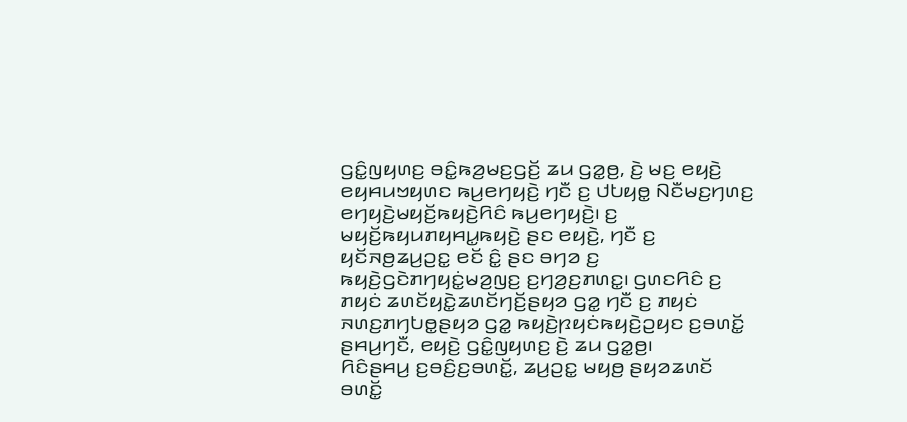ꤞꤢꤨ꤭ꤜꤟꤛꤢ꤬ ꤋꤢꤨ꤭ꤒꤤ꤬ꤗꤢ꤬ꤞꤢꤩ꤬ ꤘꤣ ꤞꤤ꤭ꤥ꤬, ꤢꤧ꤬ ꤗꤢ꤬ ꤕꤟꤢꤧ꤬ ꤕꤟꤌꤣꤠꤟꤛꤢ ꤒꤣ꤬ꤕꤚꤟꤢꤧ꤬ ꤚꤢꤪ ꤢ꤬ ꤓꤝꤟꤥ꤭ ꤡꤢꤪꤗꤢ꤬ꤚꤛꤢ꤬ ꤕꤚꤟꤢꤧ꤬ꤗꤟꤢꤩ꤬ꤒꤟꤢꤧ꤬ꤖꤢꤨ ꤒꤣ꤬ꤕꤚꤟꤢꤧ꤬꤯ ꤢ꤬ ꤗꤟꤢꤩ꤬ꤒꤟꤣꤊꤟꤌꤣ꤭ꤒꤟꤢꤧ꤬ ꤔꤢ ꤕꤟꤢꤧ꤬, ꤚꤢꤪ ꤢ꤬ ꤟꤢꤩꤏꤥ꤬ꤘꤣ꤬ꤑꤢ꤭ ꤕꤢꤩ ꤢꤨ꤭ ꤔꤢ ꤋꤚꤤ ꤢ꤬ ꤒꤟꤢꤧ꤬ꤞꤢꤧꤊꤚꤟꤢꤦ꤭ꤗꤤ꤬ꤜꤢ꤬ ꤢ꤬ꤚꤤ꤬ꤢ꤬ꤊꤛꤢ꤭꤯ ꤞꤛꤢꤖꤢꤨ ꤢ꤬ ꤊꤟꤢꤦ ꤘꤛꤢꤩꤟꤢꤧ꤭ꤘꤛꤢꤩꤚꤢꤩ꤬ꤔꤟꤤ ꤞꤤ꤭ ꤚꤢꤪ ꤢ꤬ ꤊꤟꤢꤦ ꤏꤛꤢ꤬ꤊꤚꤝꤥ꤭ꤔꤟꤤ ꤞꤤ꤭ ꤒꤟꤢꤧ꤬ꤐꤟꤢꤦꤒꤟꤢꤧ꤬ꤑꤟꤢ ꤢ꤬ꤋꤛꤢꤩ꤭ ꤔꤌꤣ꤬ꤚꤢꤪ, ꤕꤟꤢꤧ꤬ ꤞꤢꤨ꤭ꤜꤟꤛꤢ꤬ ꤢꤧ꤬ ꤘꤣ ꤞꤤ꤭ꤥ꤬꤯
ꤖꤢꤨꤔꤌꤣ꤬ ꤢ꤬ꤋꤢꤨ꤬ꤢ꤬ꤋꤛꤢꤩ꤭, ꤘꤣ꤬ꤑꤢ꤭ ꤗꤟꤥ꤬ ꤔꤟꤤꤘꤛꤢꤩ ꤋꤛꤢꤩ꤭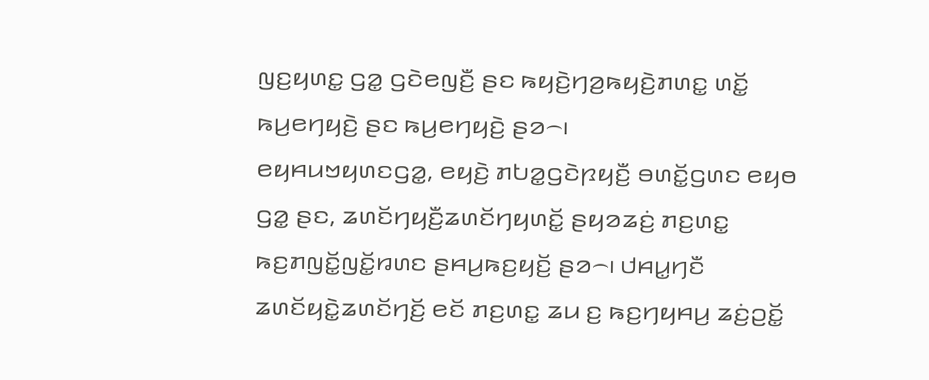ꤜꤢ꤬ꤟꤛꤢ꤭ ꤞꤤ꤭ ꤞꤢꤧꤕꤜꤢꤪ꤬ ꤔꤢ ꤒꤟꤢꤧ꤬ꤚꤤ꤬ꤒꤟꤢꤧ꤬ꤊꤛꤢ꤭ ꤛꤢꤩ꤭ ꤒꤣ꤬ꤕꤚꤟꤢꤧ꤬ ꤔꤢ ꤒꤣ꤬ꤕꤚꤟꤢꤧ꤬ ꤔꤤ꤮꤯
ꤕꤟꤌꤣꤠꤟꤛꤢꤞꤤ꤭, ꤕꤟꤢꤧ꤬ ꤊꤝꤤ꤭ꤞꤢꤧꤐꤟꤢꤪ꤬ ꤋꤛꤢꤩ꤭ꤞꤛꤢ ꤕꤟꤥ ꤞꤤ꤭ ꤔꤢ, ꤘꤛꤢꤩꤚꤟꤢꤪ꤬ꤘꤛꤢꤩꤚꤟꤛꤢꤩ꤭ ꤔꤟꤤꤘꤢꤦ꤬ ꤊꤢ꤬ꤛꤢ꤭ ꤒꤢ꤬ꤊꤜꤢꤩ꤭ꤜꤢꤩ꤭ꤙꤛꤢ ꤔꤌꤣ꤬ꤒꤢ꤬ꤟꤢꤩ꤬ ꤔꤤ꤮꤯ ꤓꤌꤣ꤭ꤚꤢꤪ ꤘꤛꤢꤩꤟꤢꤧ꤭ꤘꤛꤢꤩꤚꤢꤩ꤬ ꤕꤢꤩ ꤊꤢ꤬ꤛꤢ꤭ ꤘꤣ ꤢ꤬ ꤒꤢ꤬ꤚꤟꤌꤣ꤬ ꤘꤢꤦ꤬ꤑꤢꤩ꤭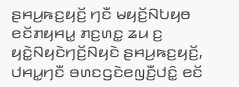ꤔꤌꤣ꤬ꤒꤢ꤬ꤟꤢꤩ꤬ ꤚꤢꤪ ꤗꤟꤢꤩ꤬ꤡꤝꤟꤥ ꤕꤢꤩꤊꤟꤌꤣ꤭ ꤊꤢ꤬ꤛꤢ꤭ ꤘꤣ ꤢ꤬ ꤟꤢꤧ꤭ꤡꤟꤢꤧꤚꤢꤩ꤬ꤡꤟꤢꤧ ꤔꤌꤣ꤬ꤒꤢ꤬ꤟꤢꤩ꤬, ꤓꤌꤣ꤭ꤚꤢꤪ ꤋꤛꤢꤞꤢꤧꤕꤜꤢꤪ꤬ꤓꤢꤨ꤭ ꤕꤢꤩ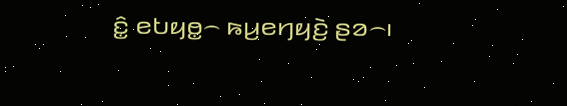ꤢꤨ꤭ ꤕꤝꤟꤥ꤭꤮ ꤒꤣ꤬ꤕꤚꤟꤢꤧ꤬ ꤔꤤ꤮꤯